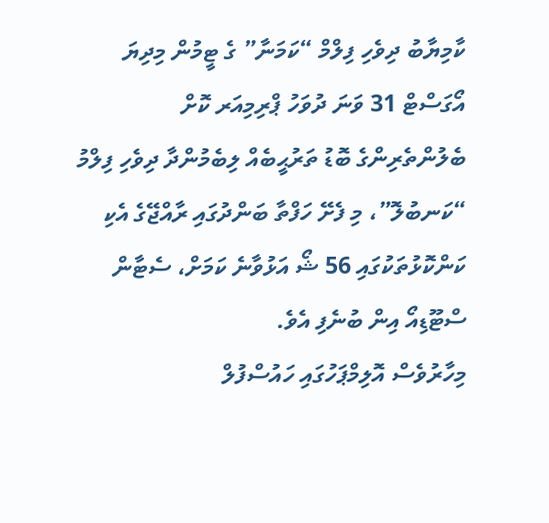ކާމިޔާބު ދިވެހި ފިލްމް “ކަމަނާ” ގެ ޓީމުން މިދިޔަ އޯގަސްޓް 31 ވަނަ ދުވަހު ޕްރިމިއަރ ކޮށް ބެލުންތެރިންގެ ބޮޑު ތަރުޙީބެއް ލިބެމުންދާ ދިވެހި ފިލްމު “ކަނބުލޮ”، މި ފެށޭ ހަފްތާ ބަންދުގައި ރާއްޖޭގެ އެކި ކަންކޮޅުތަކުގައި 56 ޝޯ އަޅުވާނެ ކަމަށް، ސެޓާން ސްޓޫޑިއޯ އިން ބުނެފި އެވެ.
މިހާރުވެސް އޮލިމްޕަހުގައި ހައުސްފުލް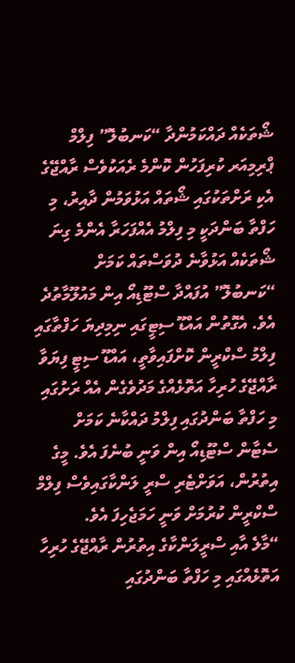ޝޯތަކެއް ދައްކަމުންދާ “ކަނބުލޮ” ފިލްމް ޕްރިމިއަރ ކުރިފަހުން ކޮންމެ ރެއަކުވެސް ރާއްޖޭގެ އެކި ރަށްތަކުގައި ޝޯތައް އަޅުވަމުން ދާއިރު، މި ހަފްތާ ބަންދަކީ މި ފިލްމު އެއްފަހަރާ އެންމެ ގިނަ ޝޯތަކެއް އަޅުވާނެ ދުވަސްތައް ކަމަށް “ކަނބުލޮ” އުފައްދާ ސްޓޫޑިއޯ އިން މައުލޫމާތުދެ އެވެ. އެގޮތުން އައްޑޫ ސިޓީގައި ނިމިދިޔަ ހަފްތާގައި ފިލްމު ސްކްރީން ކޮށްފައިވާތީ، އައްޑޫ ސިޓީ ފިޔަވާ ރާއްޖޭގެ ހުރިހާ އަތޮޅެއްގެ މަދުވެގެން އެއް ރަށުގައި މި ހަފްތާ ބަންދުގައި ފިލްމު ދައްކާނެ ކަމަށް ސެޓާން ސްޓޫޑިއޯ އިން ވަނީ ބުނެފަ އެވެ. މީގެ އިތުރުން، އަވަށްޓެރި ސްރީ ލަންކާގައިވެސް ފިލްމް ސްކްރީން ކުރުމަށް ވަނީ ހަމަޖެހިފަ އެވެ.
“މާލެ އާއި ސްރީލަންކާގެ އިތުރުން ރާއްޖޭގެ ހުރިހާ އަތޮޅެއްގައި މި ހަފްތާ ބަންދުގައި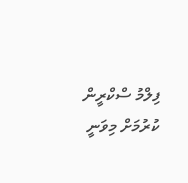ފިލްމު ސްކްރީން ކުރުމަށް މިވަނީ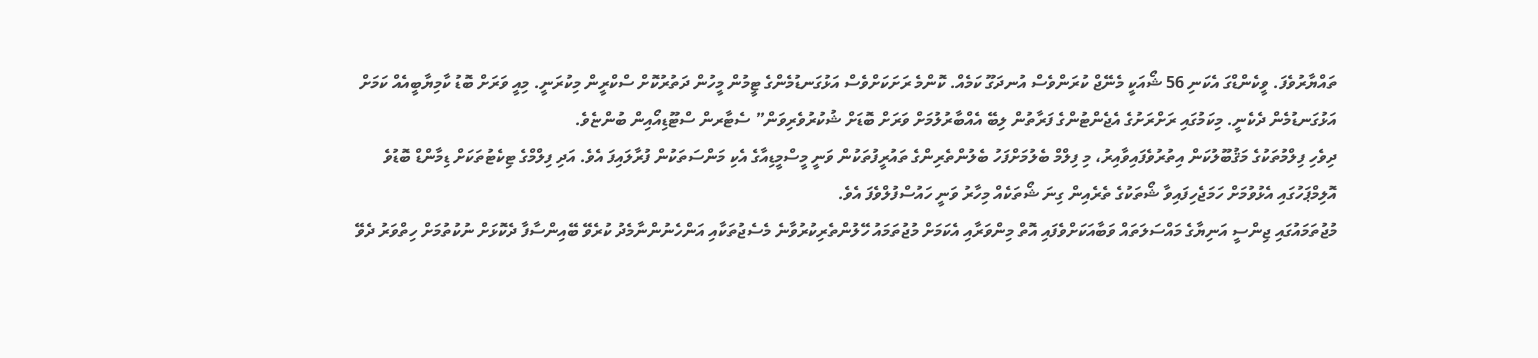ތައްޔާރުވެފަ. ވީކެންޑްގަ އެކަނި 56 ޝޯއަކީ މެނޭޖް ކުރަންވެސް އުނދަގޫ ކަމެއް. ކޮންމެ ރަށަކަށްވެސް އަޅުގަނޑުމެންގެ ޓީމުން މީހުން ދަތުރުކޮށް ސްކްރީން މިކުރަނީ. މިއީ ވަރަށް ބޮޑު ކާމިޔާބީއެއް ކަމަށް އަޅުގަނޑުމެން ދެކެނީ. މިކަމުގައި ރަށްރަށުގެ އެޖެންޓުންގެ ފަރާތުން ލިބޭ އެއްބާރުލުމަށް ވަރަށް ބޮޑަށް ޝުކުރުވެރިވަން” ސެޓާރން ސްޓޫޑިއޯއިން ބުންޏެވެ.
ދިވެހި ފިލްމުތަކުގެ މަޤުބޫލުކަން އިތުރުވެފައިވާއިރު، މި ފިލްމް ބެލުމަށްފަހު ބެލުންތެރިންގެ ތައުރީފުތަކުން ވަނީ މީސްމީޑިއާގެ އެކި މަންސަތަކުން ފުރާލައިފަ އެވެ. އަދި ފިލްމްގެ ޓިކެޓުތަކަށް ޑިމާންޑް ބޮޑުވެ އޮލިމްޕަހުގައި އެޅުވުމަށް ހަމަޖެހިފައިވާ ޝޯތަކުގެ ތެރެއިން ގިނަ ޝޯތަކެއް މިހާރު ވަނީ ހައުސްފުލްވެފަ އެވެ.
މުޖުތަމައުގައި ޖިންސީ އަނިޔާގެ މައްސަލަތައް ވަބާއަކަށްވެފައި އޮތް މިންވަރާއި އެކަމަށް މުޖުތަމައު ހޭލުންތެރިކުރުވާނެ މެސެޖުތަކާއި އަންހެނުންނާމެދު ކުރެވޭ ބޭއިންސާފާ ދެކޮޅަށް ނުކުތުމަށް ހިތްވަރު ދެވޭ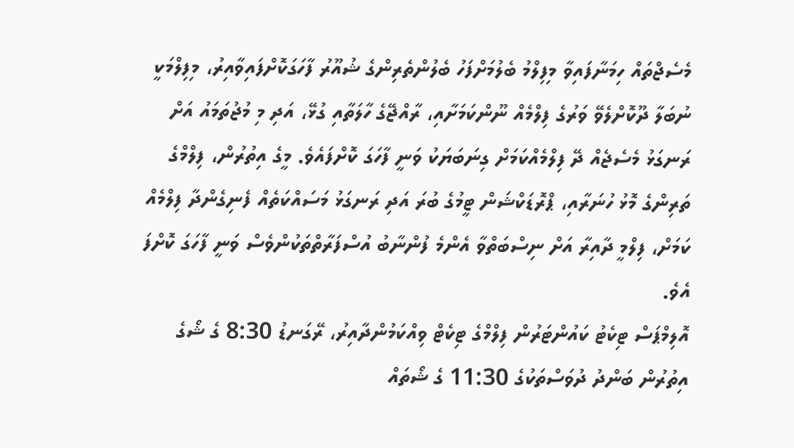މެސެޖްތައް ހިމަނާފައިވާ މިފިލްމު ބެލުމަށްފަހު ބެލުންތެރިންގެ ޝުއޫރު ފާހަގަކޮށްފައިވާއިރު، މިފިލްމަކީ ނުބަލާ ދޫކޮށްލެވޭ ވަރުގެ ފިލްމެއް ނޫންކަމަށާއި، ރާއްޖޭގެ ހާލަތާއި ގުޅޭ، އަދި މި މުޖުތަމައު އަށް ރަނގަޅު މެސެޖެއް ދޭ ފިލްމެއްކަމަށް ގިނަބަޔަކު ވަނީ ފާހަގަ ކޮށްފައެވެ. މީގެ އިތުރުން، ފިލްމްގެ ތަރިންގެ މޮޅު ހުނަރާއި، ޕްރޮޑަކްޝަން ޓީމުގެ ބުރަ އަދި ރަނގަޅު މަސައްކަތެއް ފެނިގެންދާ ފިލްމެއް ކަމަށް، ފިލްމީ ދާއިރާ އަށް ނިސްބަތްވާ އެންމެ ފުންނާބު އުސްފަރާތްތަކުންވެސް ވަނީ ފާހަގަ ކޮށްފަ އެވެ.
އޮލިމްޕަސް ޓިކެޓު ކައުންޓަރުން ފިލްމްގެ ޓިކެޓް ވިއްކަމުންދާއިރު، ރޭގަނޑު 8:30 ގެ ޝޯގެ އިތުރުން ބަންދު ދުވަސްތަކުގެ 11:30 ގެ ޝޯތައް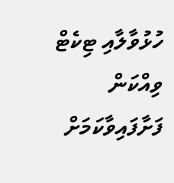ހުޅުވާލާއި ޓިކެޓް ވިއްކަން ފަށާފައިވާކަމަށް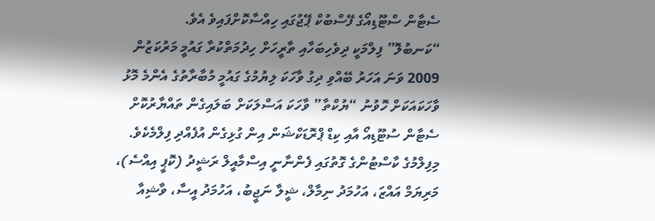ސެޓާން ސްޓޫޑިއޯގެ ފޭސްބުކް ޕޭޖުގައި ހިއްސާކޮށްފައިވެ އެވެ.
“ކަނބުލޮ” ފިލްމަކީ ދިވެހިބަހާއި ތާރީހަށް ހިދުމަތްކުރާ ގައުމީ މަރުކަޒުން 2009 ވަނަ އަހަރު ބޭއްވި ދިގު ވާހަކަ ލިޔުމުގެ ގައުމީ މުބާރާތުގެ އެންމެ މޮޅު ވާހަކައަކަށް ހޮވުނު “ޔުކްތާ” ވާހަކަ އަސްލަކަށް ބަލައިގެން ތައްޔާރުކޮށް ސެޓާން ސުޓޫޑިއޯ އާއި ކިޑް ޕްރޮޑަކްޝަން އިން ގުޅިގެން އުފެއްދި ފިލްމެކެވެ.
މިފިލްމުގެ ކާސްޓުންގެ ގޮތުގައި ފެންނާނީ އިސްމާއީލް ރަޝީދު (ކޮޕީ އިއްސެ)، މަރިޔަމް އައްޒަ، އަހުމަދު ނިމާލް، ޝީލާ ނަޖީބު، އަހުމަދު އީސާ، ވާޝިއާ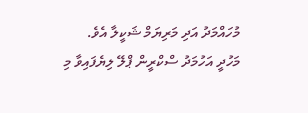މުހައްމަދު އަދި މަރިޔަމް ޝަކީލާ އެވެ.
މަހުދީ އަހުމަދު ސްކްރީން ޕްލޭ ލިޔެފައިވާ މި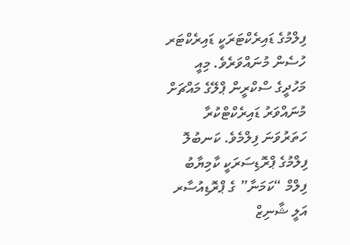ފިލްމުގެ ޑައިރެކްޓަރަކީ ޑައިރެކްޓަރ ހުސެން މުނައްވަރެވެ. މިއީ މަހުދީގެ ސްކްރީން ޕްލޭގެ މައްޗަށް މުނައްވަރު ޑައިރެކްޓްކުރާ ހަތަރުވަނަ ފިލްމެވެ. ކަނބުލޮ ފިލްމުގެ ޕްރޮޑިސަރަކީ ކާމިޔާބު ފިލްމް “ކަމަނާ” ގެ ޕްރޮޑިއުސާރ އަލީ ޝާނިޒް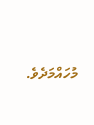މުހައްމަދެވެ.